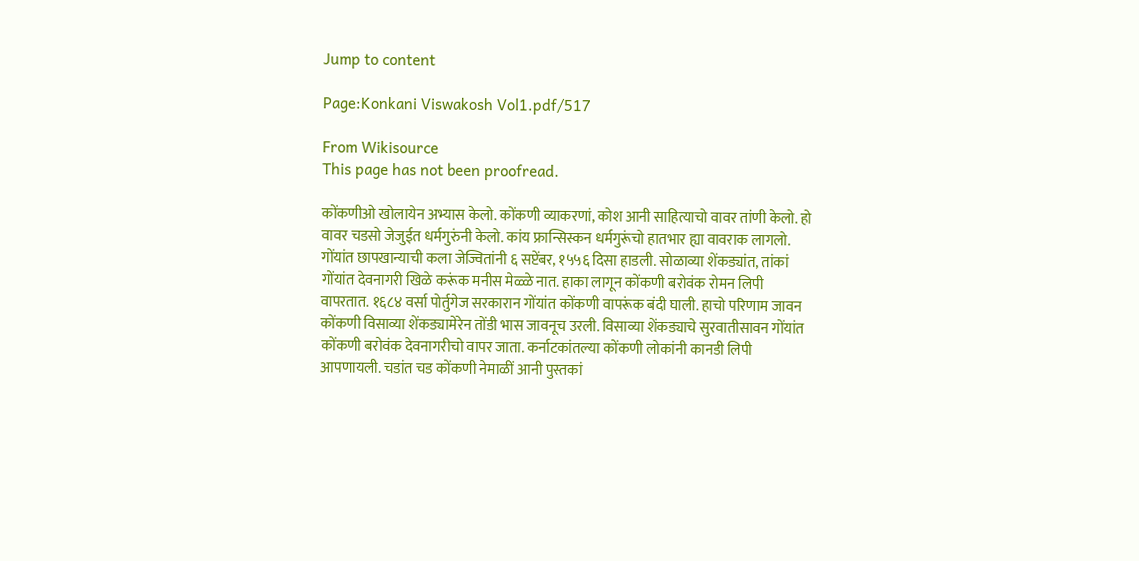Jump to content

Page:Konkani Viswakosh Vol1.pdf/517

From Wikisource
This page has not been proofread.

कोंकणीओ खोलायेन अभ्यास केलो. कोंकणी व्याकरणां, कोश आनी साहित्याचो वावर तांणी केलो. हो वावर चडसो जेजुईत धर्मगुरुंनी केलो. कांय फ्रान्सिस्कन धर्मगुरूंचो हातभार ह्या वावराक लागलो. गोंयांत छापखान्याची कला जेज्वितांनी ६ सप्टेंबर, १५५६ दिसा हाडली. सोळाव्या शेंकड्यांत, तांकां गोंयांत देवनागरी खिळे करूंक मनीस मेळ्ळे नात. हाका लागून कोंकणी बरोवंक रोमन लिपी वापरतात. १६८४ वर्सा पोर्तुगेज सरकारान गोंयांत कोंकणी वापरूंक बंदी घाली. हाचो परिणाम जावन कोंकणी विसाव्या शेंकड्यामेरेन तोंडी भास जावनूच उरली. विसाव्या शेंकड्याचे सुरवातीसावन गोंयांत कोंकणी बरोवंक देवनागरीचो वापर जाता. कर्नाटकांतल्या कोंकणी लोकांनी कानडी लिपी आपणायली. चडांत चड कोंकणी नेमाळीं आनी पुस्तकां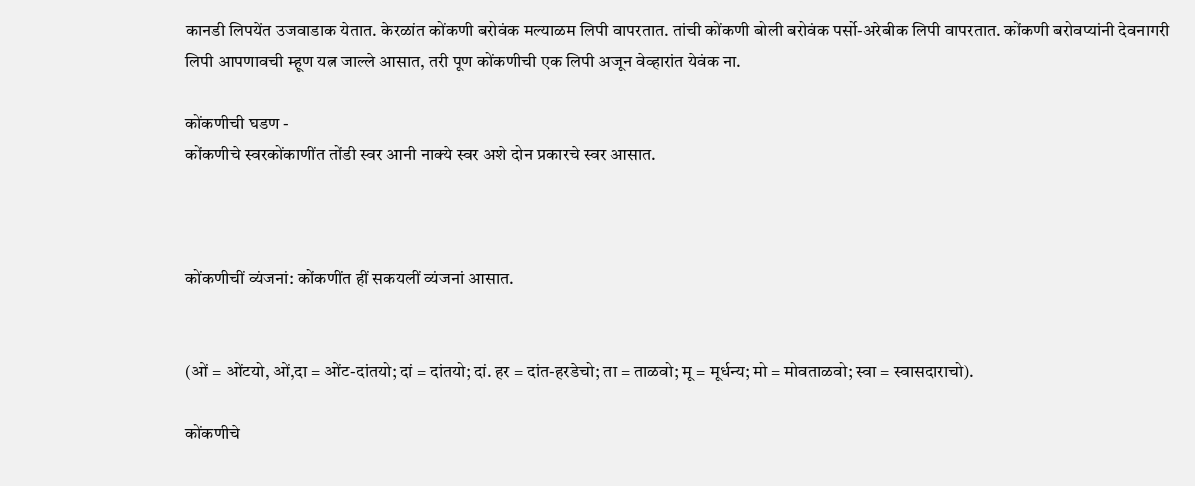कानडी लिपयेंत उजवाडाक येतात. केरळांत कोंकणी बरोवंक मल्याळम लिपी वापरतात. तांची कोंकणी बोली बरोवंक पर्सो-अरेबीक लिपी वापरतात. कोंकणी बरोवप्यांनी देवनागरी लिपी आपणावची म्हूण यत्न जाल्ले आसात, तरी पूण कोंकणीची एक लिपी अजून वेव्हारांत येवंक ना.

कोंकणीची घडण -
कोंकणीचे स्वरकोंकाणींत तोंडी स्वर आनी नाक्ये स्वर अशे दोन प्रकारचे स्वर आसात.



कोंकणीचीं व्यंजनां: कोंकणींत हीं सकयलीं व्यंजनां आसात.


(ओं = ओंटयो, ओं,दा = ओंट-दांतयो; दां = दांतयो; दां. हर = दांत-हरडेचो; ता = ताळवो; मू = मूर्धन्य; मो = मोवताळवो; स्वा = स्वासदाराचो).

कोंकणीचे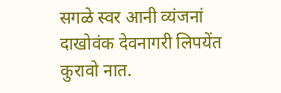सगळे स्वर आनी व्यंजनां दाखोवंक देवनागरी लिपयेंत कुरावो नात.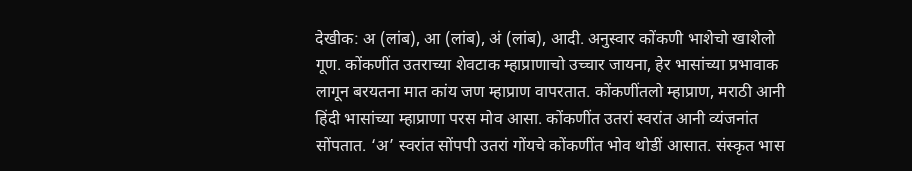देखीक: अ (लांब), आ (लांब), अं (लांब), आदी. अनुस्वार कोंकणी भाशेचो खाशेलो गूण. कोंकणींत उतराच्या शेवटाक म्हाप्राणाचो उच्चार जायना, हेर भासांच्या प्रभावाक लागून बरयतना मात कांय जण म्हाप्राण वापरतात. कोंकणींतलो म्हाप्राण, मराठी आनी हिंदी भासांच्या म्हाप्राणा परस मोव आसा. कोंकणींत उतरां स्वरांत आनी व्यंजनांत सोंपतात. ‘अ’ स्वरांत सोंपपी उतरां गोंयचे कोंकणींत भोव थोडीं आसात. संस्कृत भास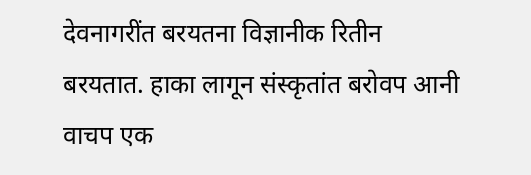देवनागरींत बरयतना विज्ञानीक रितीन बरयतात. हाका लागून संस्कृतांत बरोवप आनी वाचप एक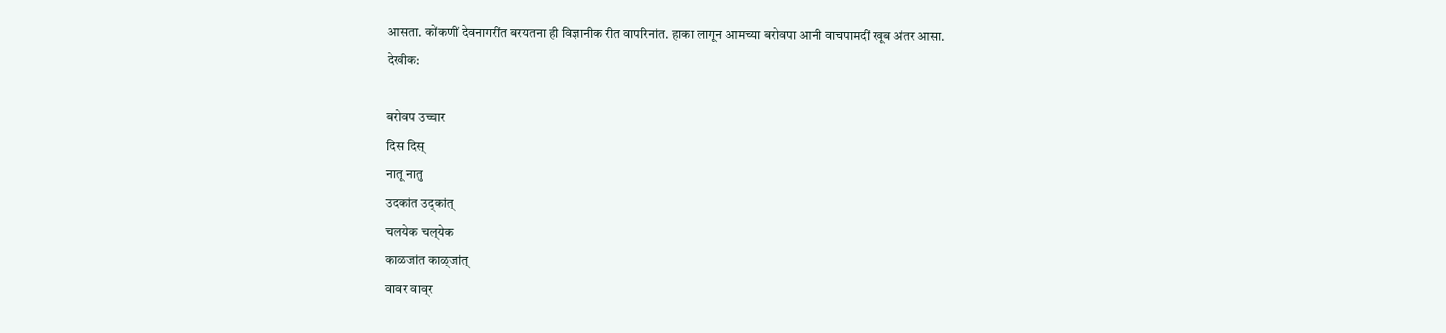आसता. कोंकणीं देवनागरींत बरयतना ही विज्ञानीक रीत वापरिनांत. हाका लागून आमच्या बरोवपा आनी वाचपामदीं खूब अंतर आसा.
देखीक:

बरोवप उच्चार
दिस दिस्
नातू नातु
उदकांत उद्कांत्
चलयेक चल्‌येक
काळजांत काळ्‌जांत्‌
वावर वाव्‌र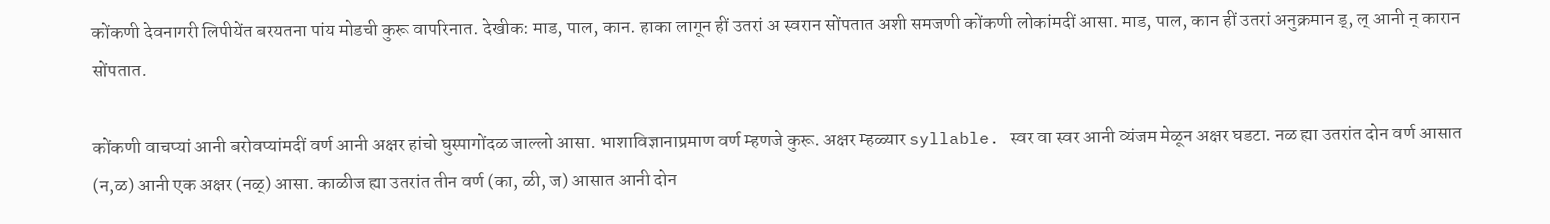कोंकणी देवनागरी लिपीयेंत बरयतना पांय मोडची कुरू वापरिनात. देखीक: माड, पाल, कान. हाका लागून हीं उतरां अ स्वरान सोंपतात अशी समजणी कोंकणी लोकांमदीं आसा. माड, पाल, कान हीं उतरां अनुक्रमान ड्‌, ल्‌ आनी न्‌ कारान सोंपतात.

कोंकणी वाचप्यां आनी बरोवप्यांमदीं वर्ण आनी अक्षर हांचो घुस्पागोंदळ जाल्लो आसा. भाशाविज्ञानाप्रमाण वर्ण म्हणजे कुरू. अक्षर म्हळ्यार syllable. स्वर वा स्वर आनी व्यंजम मेळून अक्षर घडटा. नळ ह्या उतरांत दोन वर्ण आसात (न,ळ) आनी एक अक्षर (नळ्‌) आसा. काळीज ह्या उतरांत तीन वर्ण (का, ळी, ज) आसात आनी दोन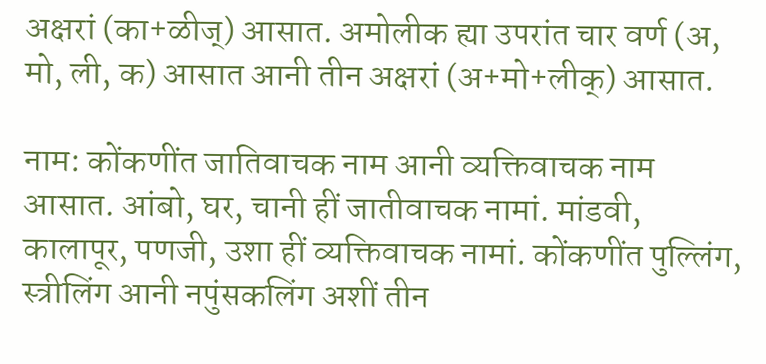अक्षरां (का+ळीज्‌) आसात. अमोलीक ह्या उपरांत चार वर्ण (अ, मो, ली, क) आसात आनी तीन अक्षरां (अ+मो+लीक्‌) आसात.

नाम: कोंकणींत जातिवाचक नाम आनी व्यक्तिवाचक नाम आसात. आंबो, घर, चानी हीं जातीवाचक नामां. मांडवी, कालापूर, पणजी, उशा हीं व्यक्तिवाचक नामां. कोंकणींत पुल्लिंग, स्त्रीलिंग आनी नपुंसकलिंग अशीं तीन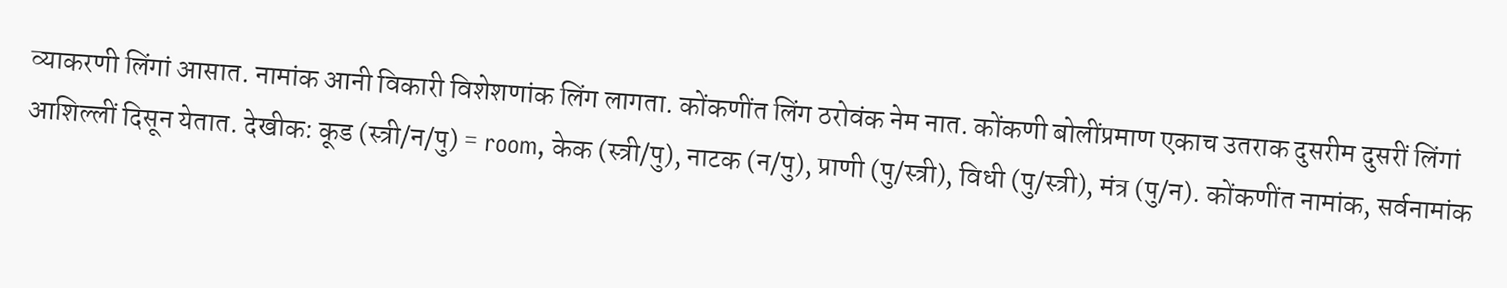व्याकरणी लिंगां आसात. नामांक आनी विकारी विशेशणांक लिंग लागता. कोंकणींत लिंग ठरोवंक नेम नात. कोंकणी बोलींप्रमाण एकाच उतराक दुसरीम दुसरीं लिंगां आशिल्लीं दिसून येतात. देखीक: कूड (स्त्री/न/पु) = room, केक (स्त्री/पु), नाटक (न/पु), प्राणी (पु/स्त्री), विधी (पु/स्त्री), मंत्र (पु/न). कोंकणींत नामांक, सर्वनामांक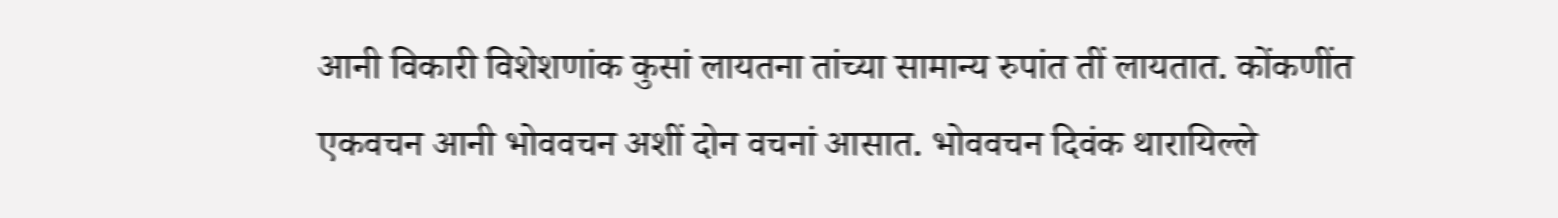आनी विकारी विशेशणांक कुसां लायतना तांच्या सामान्य रुपांत तीं लायतात. कोंकणींत एकवचन आनी भोववचन अशीं दोन वचनां आसात. भोववचन दिवंक थारायिल्ले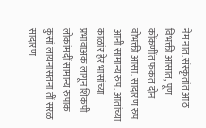नेम नात. संस्कृतांत आठ विभक्ती आसात, पूण कोंकणींत फकत दोन वोभक्ती आसा. सादारण रुप आनी सामान्य रुप. आतांच्या काळांर हेर भासांच्या प्रभावाअक लागून शिकपी लोकांमदीं सामान्य रुपाक कुसां लायनासतना तीं सरळ सादारण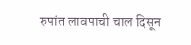रुपांत लावपाची चाल दिसून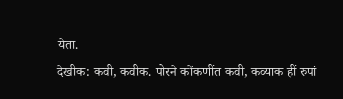येता.
देखीक: कवी, कवीक. पोरने कोंकणींत कवी, कव्याक हीं रुपां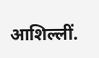आशिल्लीं.